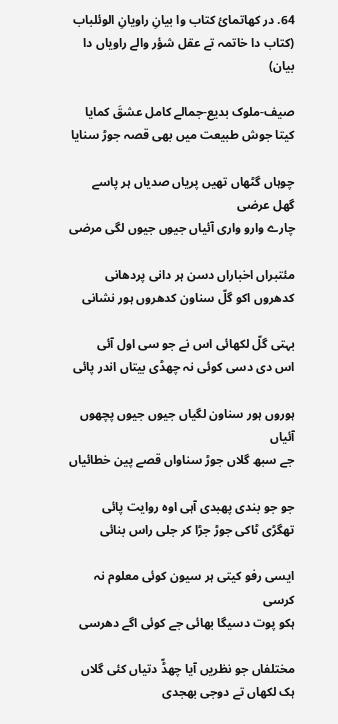64. در کھاتمائ کتاب وا بیانِ راویانِ الوئلباب
(کتاب دا خاتمہ تے عقل شؤر والے راویاں دا بیان)

صیف-ملوک بدیع-جمالے کامل عشقَ کمایا
کیتا جوش طبیعت میں بھی قصہ جوڑ سنایا

چوہاں گٹھاں تھیں پریاں صدیاں ہر پاسے گھل عرضی
چارے وارو واری آئیاں جیوں جیوں لگی مرضی

مئتبراں اخباراں دسن ہر دانی پردھانی
کدھروں اکو گلّ سناون کدھروں ہور نشانی

بہتی گلّ لکھائی اس نے جو سی اول آئی
اس دی دسی کوئی نہ چھڈی بیتاں اندر پائی

ہوروں ہور سناون لگیاں جیوں جیوں پچھوں آئیاں
جے سبھ گلاں جوڑ سناواں قصے پین خطائیاں

جو جو بندی پھبدی آہی اوہ روایت پائی
تھگڑی ٹاکی جوڑ جڑا کر جلی راس بنائی

ایسی رفو کیتی ہر سیون کوئی معلوم نہ کرسی
ہکو پوت دسیگا بھائی جے کوئی اگے دھرسی

مختلفاں جو نظریں آیا چھڈّ دتیاں کئی گلاں
ہک لکھاں تے دوجی بھجدی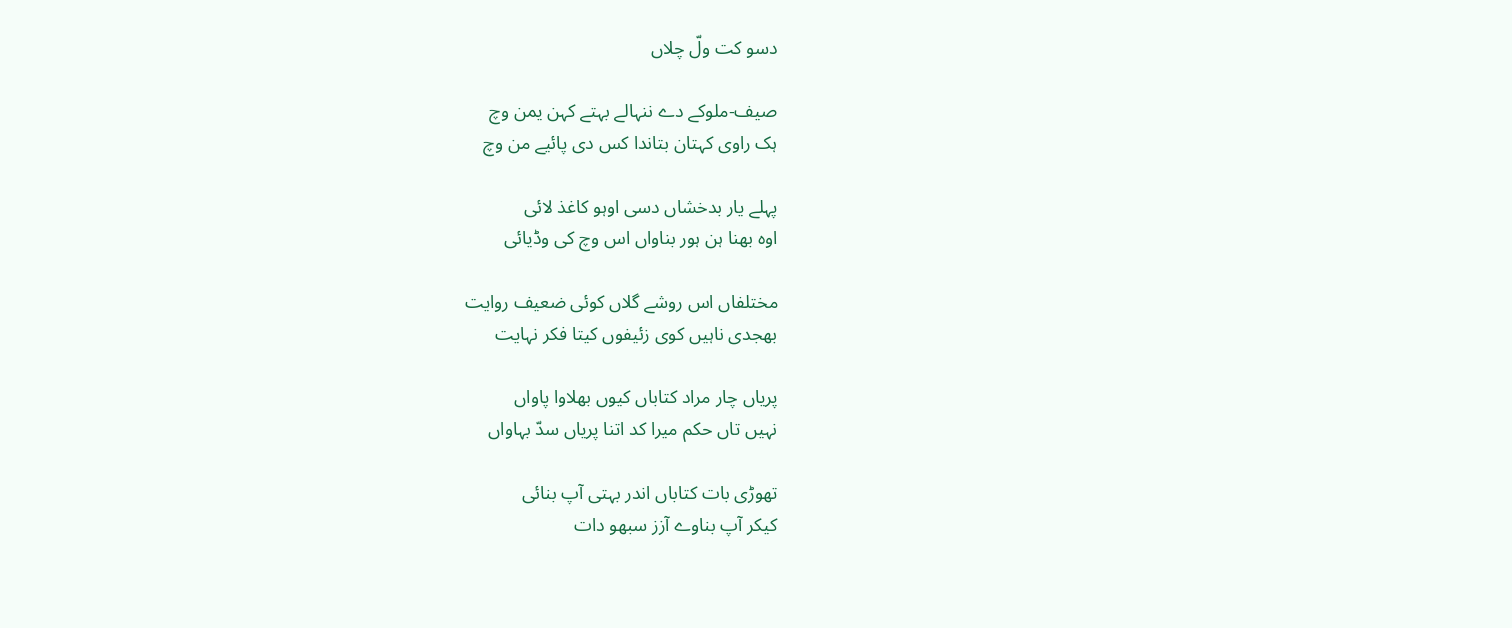دسو کت ولّ چلاں

صیف-ملوکے دے ننہالے بہتے کہن یمن وچ
ہک راوی کہتان بتاندا کس دی پائیے من وچ

پہلے یار بدخشاں دسی اوہو کاغذ لائی
اوہ بھنا ہن ہور بناواں اس وچ کی وڈیائی

مختلفاں اس روشے گلاں کوئی ضعیف روایت
بھجدی ناہیں کوی زئیفوں کیتا فکر نہایت

پریاں چار مراد کتاباں کیوں بھلاوا پاواں
نہیں تاں حکم میرا کد اتنا پریاں سدّ بہاواں

تھوڑی بات کتاباں اندر بہتی آپ بنائی
کیکر آپ بناوے آزز سبھو دات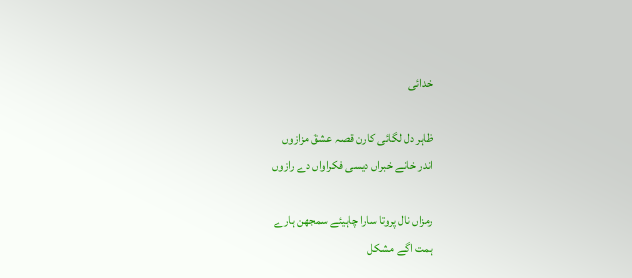خدائی

ظاہر دل لگائی کارن قصہ عشقَ مزازوں
اندر خانے خبراں دیسی فکراواں دے رازوں

رمزاں نال پروتا سارا چاہیئے سمجھن ہارے
ہمت اگے مشکل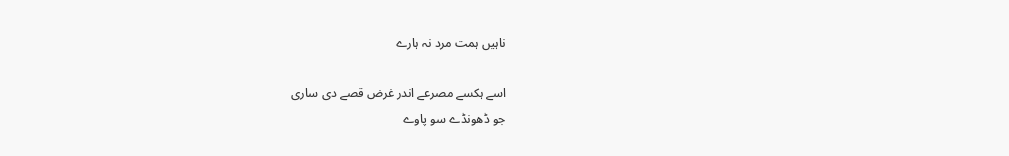ناہیں ہمت مرد نہ ہارے

اسے ہکسے مصرعے اندر غرض قصے دی ساری
جو ڈھونڈے سو پاوے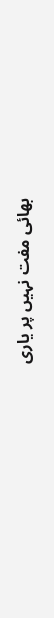بھائی مفت نہیں پر یاری